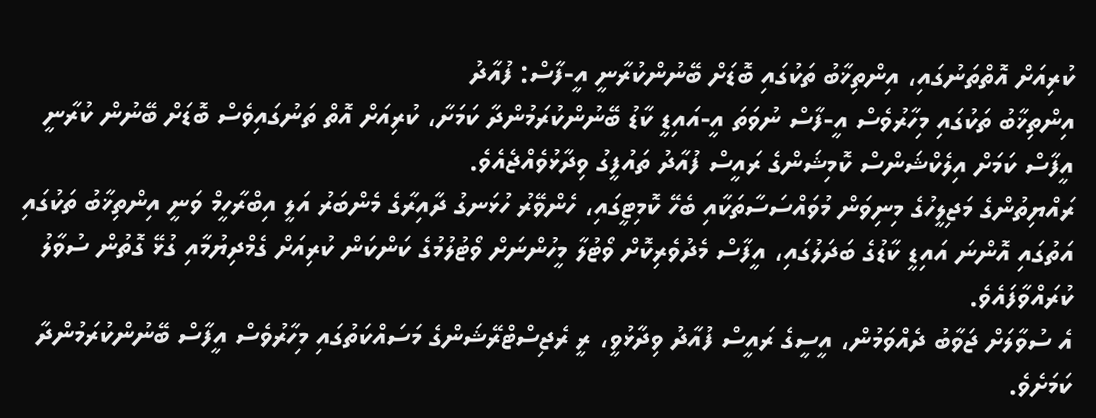ކުރިއަށް އޮތްތަނުގައި، އިންތިޚާބު ތަކުގައި ބޮޑަށް ބޭނުންކުރާނީ އީ-ފާސް: ފުއާދު
އިންތިޚާބު ތަކުގައި މިހާރުވެސް އީ-ފާސް ނުވަތަ އީ-އައިޑީ ކާޑު ބޭނުންކުރަމުންދާ ކަމަށާ، ކުރިއަށް އޮތް ތަނުގައިވެސް ބޮޑަށް ބޭނުން ކުރާނީ އީފާސް ކަމަށް އިލެކްޝަންސް ކޮމިޝަންގެ ރައީސް ފުއާދު ތައުފީގު ވިދާޅުވެއްޖެއެވެ.
ރައްޔިތުންގެ މަޖިލީހުގެ މިނިވަން މުވައްސަސާތަކާއި ބެހޭ ކޮމިޓީގައި، ހެންވޭރު ހުޅަނގު ދާއިރާގެ މެންބަރު އަލީ އިބްރާހީމް ވަނީ އިންތިޚާބު ތަކުގައި އަތުގައި އޮންނަ އައިޑީ ކާޑުގެ ބަދަލުގައި، އީފާސް މެދުވެރިކޮށް ވޯޓުލާ މީހުންނަށް ވޯޓުލުމުގެ ކަންކަން ކުރިއަށް ގެމްދިޔުމާއި ގުޅޭ ގޮތުން ސުވާލު ކުރައްވާފައެވެ.
އެ ސުވާލަށް ޖަވާބު ދެއްވަމުން، އީސީގެ ރައީސް ފުއާދު ވިދާޅުވީ، ރީ ރެޖިސްޓްރޭޝަންގެ މަސައްކަތުގައި މިހާރުވެސް އީފާސް ބޭނުންކުރަމުންދާ ކަމަށެވެ.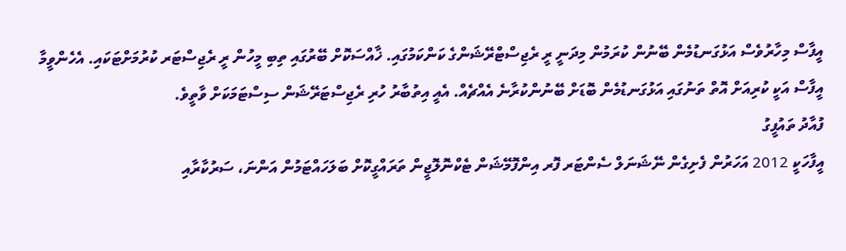އީފާސް މިހާރުވެސް އަޅުގަނޑުމެން ބޭނުން ކުރަމުން މިދަނީ ރީ ރެޖިސްޓްރޭޝަންގެ ކަންކަމުގައި. ޚާއްސަކޮށް ބޭރުގައި ތިބި މީހުން ރީ ރެޖިސްޓަރ ކުރުމަށްޓަކައި. އެހެންވީމާ އީފާސް އަކީ ކުރިއަށް އޮތް ތަނުގައި އަޅުގަނޑުމެން ބޮޑަށް ބޭނުންކުރާނެ އެއްޗެއް. އެއީ އިތުބާރު ހުރި ރެޖިސްޓަރޭޝަން ސިސްޓަމަކަށް ވާތީވެ.
ފުއާދު ތައުފީގު
އީފާހަކީ 2012 އަހަރުން ފެށިގެން ނޭޝަނަލް ސެންޓަރ ފޮރ އިންފޮމޭޝަން ޓެކްނޮލޮޖީން ތަރައްގީކޮށް ބަލަހައްޓަމުން އަންނަ، ސަރުކާރާއި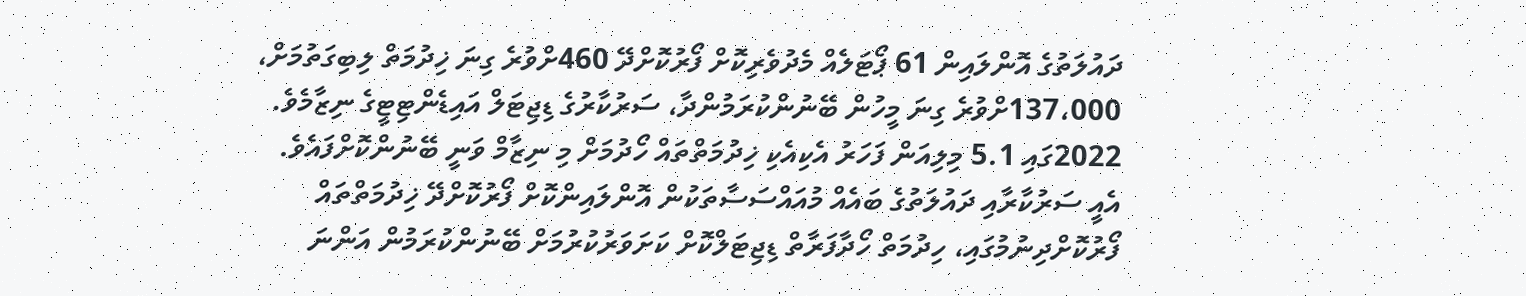ދައުލަތުގެ އޮންލައިން 61 ޕޯޓަލެއް މެދުވެރިކޮށް ފޯރުކޮށްދޭ 460ށްވުރެ ގިނަ ޚިދުމަތް ލިބިގަތުމަށް، 137،000ށްވުރެ ގިނަ މީހުން ބޭނުންކުރަމުންދާ، ސަރުކާރުގެ ޑިޖިޓަލް އައިޑެންޓިޓީގެ ނިޒާމެވެ. 2022ގައި 5.1 މިލިއަން ފަހަރު އެކިއެކި ޚިދުމަތްތައް ހޯދުމަށް މި ނިޒާމް ވަނީ ބޭނުންކޮށްފައެވެ.
އެއީ ސަރުކާރާއި ދައުލަތުގެ ބައެއް މުއައްސަސާތަކުން އޮންލައިންކޮށް ފޯރުކޮށްދޭ ޚިދުމަތްތައް ފޯރުކޮށްދިނުމުގައި، ހިދުމަތް ހޯދާފަރާތް ޑިޖިޓަލްކޮށް ކަށަވަރުކުރުމަށް ބޭނުންކުރަމުން އަންނަ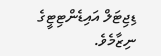ޑިޖިޓަލް އައިޑެންޓިޓީގެ ނިޒާމެވެ.